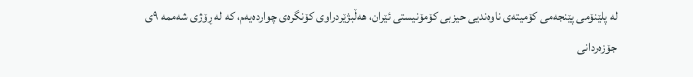لە پلێنۆمی پێنجەمی کۆمیتەی ناوەندیی حیزبی کۆمۆنیستی ئێران، هەڵبژێردراوی کۆنگرەی چواردەیەم، کە لە ڕۆژی شەممە ٩ی جۆزەردانی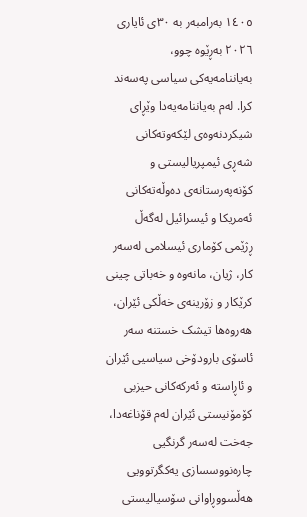١٤٠٥ بەرامبەر بە ٣٠ی ئایاری ٢٠٢٦ بەڕێوە چوو، بەیاننامەیەکی سیاسی پەسەند کرا. لەم بەیاننامەیەدا وێڕای شیکردنەوەی لێکەوتەکانی شەڕی ئیمپریالیستی و کۆنەپەرستانەی دەوڵەتەکانی ئەمریکا و ئیسرائیل لەگەڵ ڕژێمی کۆماری ئیسلامی لەسەر کار، ژیان، مانەوە و خەباتی چینی کرێکار و زۆرینەی خەڵکی ئێران، هەروەها تیشک خستنە سەر ئاسۆی بارودۆخی سیاسیی ئێران و ئاڕاستە و ئەرکەکانی حیزبی کۆمۆنیستی ئێران لەم قۆناغەدا، جەخت لەسەر گرنگیی چارەنووسسازی یەکگرتوویی هەڵسووڕاوانی سۆسیالیستی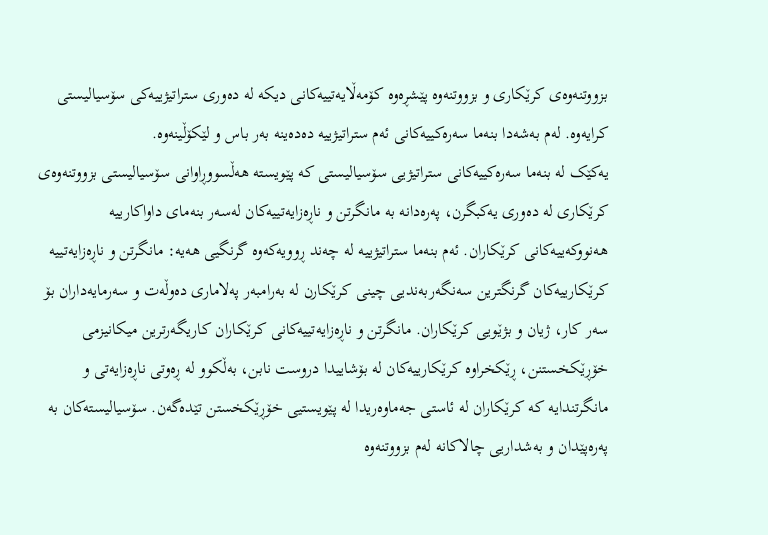بزووتنەوەی کرێکاری و بزووتنەوە پێشڕەوە کۆمەڵایەتییەکانی دیکە لە دەوری ستراتیژییەکی سۆسیالیستی کرایەوە. لەم بەشەدا بنەما سەرەکییەکانی ئەم ستراتیژییە دەدەینە بەر باس و لێکۆڵینەوە.
یەکێک لە بنەما سەرەکییەکانی ستراتیژیی سۆسیالیستی کە پێویستە هەڵسووڕاوانی سۆسیالیستی بزووتنەوەی کرێکاری لە دەوری یەکبگرن، پەرەدانە بە مانگرتن و ناڕەزایەتییەکان لەسەر بنەمای داواکارییە هەنووکەییەکانی کرێکاران. ئەم بنەما ستراتیژییە لە چەند ڕوویەکەوە گرنگیی هەیە: مانگرتن و ناڕەزایەتییە کرێکارییەکان گرنگترین سەنگەربەندیی چینی کرێکارن لە بەرامبەر پەلاماری دەوڵەت و سەرمایەداران بۆ سەر کار، ژیان و بژێویی کرێکاران. مانگرتن و ناڕەزایەتییەکانی کرێکاران کاریگەرترین میکانیزمی خۆڕێکخستنن، ڕێکخراوە کرێکارییەکان لە بۆشاییدا دروست نابن، بەڵکوو لە ڕەوتی ناڕەزایەتی و مانگرتندایە کە کرێکاران لە ئاستی جەماوەریدا لە پێویستیی خۆڕێکخستن تێدەگەن. سۆسیالیستەکان بە پەرەپێدان و بەشداریی چالاکانە لەم بزووتنەوە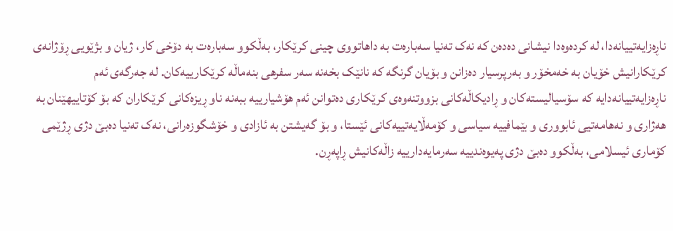ناڕەزایەتییانەدا، لە کردەوەدا نیشانی دەدەن کە نەک تەنیا سەبارەت بە داهاتووی چینی کرێکار، بەڵکوو سەبارەت بە دۆخی کار، ژیان و بژێویی ڕۆژانەی کرێکارانیش خۆیان بە خەمخۆر و بەرپرسیار دەزانن و بۆیان گرنگە کە نانێک بخەنە سەر سفرهی بنەماڵە کرێکارییەکان. لە جەرگەی ئەم ناڕەزایەتییانەدایە کە سۆسیالیستەکان و ڕادیکاڵەکانی بزووتنەوەی کرێکاری دەتوانن ئەم هۆشیارییە ببەنە ناو ڕیزەکانی کرێکاران کە بۆ کۆتاییهێنان بە هەژاری و نەهامەتیی ئابووری و بێمافییە سیاسی و کۆمەڵایەتییەکانی ئێستا، و بۆ گەیشتن بە ئازادی و خۆشگوزەرانی، نەک تەنیا دەبێ دژی ڕژێمی کۆماری ئیسلامی، بەڵکوو دەبێ دژی پەیوەندییە سەرمایەدارییە زاڵەکانیش ڕاپەڕن.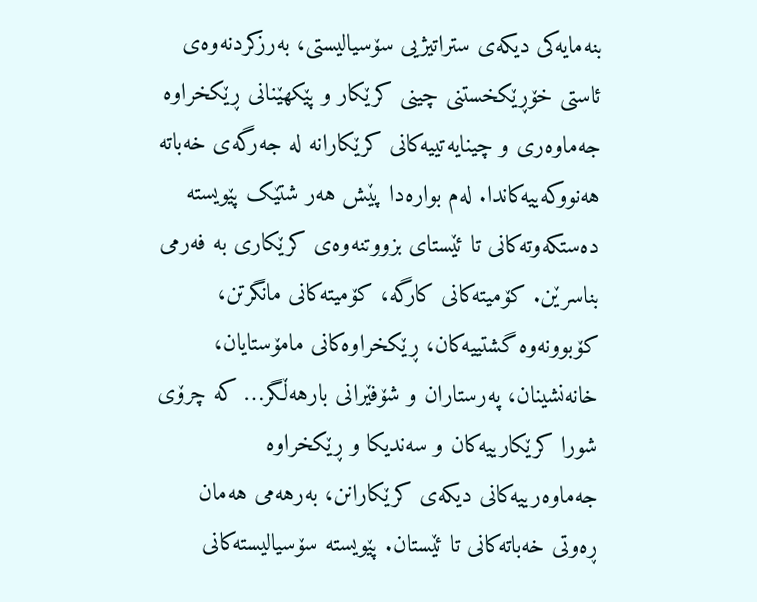بنەمایەکی دیکەی ستراتیژیی سۆسیالیستی، بەرزکردنەوەی ئاستی خۆڕێکخستنی چینی کرێکار و پێکهێنانی ڕێکخراوە جەماوەری و چینایەتییەکانی کرێکارانە لە جەرگەی خەباتە هەنووکەییەکاندا. لەم بوارەدا پێش هەر شتێک پێویستە دەستکەوتەکانی تا ئێستای بزووتنەوەی کرێکاری بە فەرمی بناسرێن. کۆمیتەکانی کارگە، کۆمیتەکانی مانگرتن، کۆبوونەوە گشتییەکان، ڕێکخراوەکانی مامۆستایان، خانەنشینان، پەرستاران و شۆفێرانی بارهەڵگر… کە چرۆی شورا کرێکارییەکان و سەندیکا و ڕێکخراوە جەماوەرییەکانی دیکەی کرێکارانن، بەرهەمی هەمان ڕەوتی خەباتەکانی تا ئێستان. پێویستە سۆسیالیستەکانی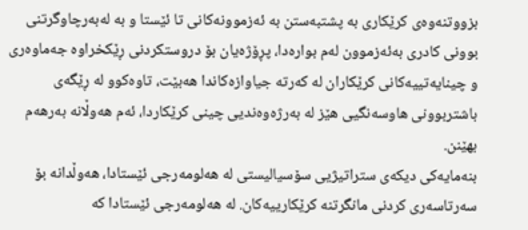بزووتنەوەی کرێکاری بە پشتبەستن بە ئەزموونەکانی تا ئێستا و بە لەبەرچاوگرتنی بوونی کادری بەئەزموون لەم بوارەدا، پڕۆژەیان بۆ دروستکردنی ڕێکخراوە جەماوەری و چینایەتییەکانی کرێکاران لە کەرتە جیاوازەکاندا هەبێت، تاوەکوو لە ڕێگەی باشتربوونی هاوسەنگیی هێز لە بەرژەوەندیی چینی کرێکاردا، ئەم هەوڵانە بەرهەم بهێنن.
بنەمایەکی دیکەی ستراتیژیی سۆسیالیستی لە هەلومەرجی ئێستادا، هەوڵدانە بۆ سەرتاسەری کردنی مانگرتنە کرێکارییەکان. لە هەلومەرجی ئێستادا کە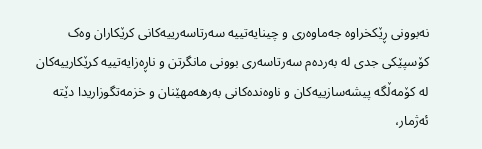نەبوونی ڕێکخراوە جەماوەری و چینایەتییە سەرتاسەرییەکانی کرێکاران وەک کۆسپێکی جدی لە بەردەم سەرتاسەری بوونی مانگرتن و ناڕەزایەتییە کرێکارییەکان لە کۆمەڵگە پیشەسازییەکان و ناوەندەکانی بەرهەمهێنان و خزمەتگوزاریدا دێتە ئەژمار،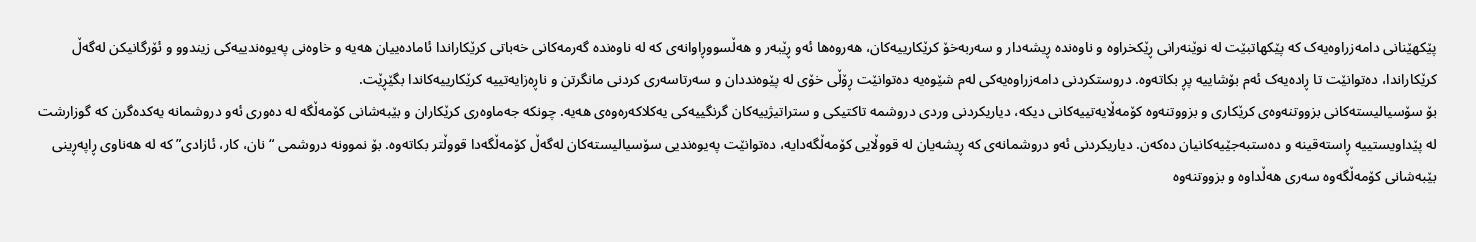پێکهێنانی دامەزراوەیەک کە پێکهاتبێت لە نوێنەرانی ڕێکخراوە و ناوەندە ڕیشەدار و سەربەخۆ کرێکارییەکان، هەروەها ئەو ڕێبەر و هەڵسووڕاوانەی کە لە ناوەندە گەرمەکانی خەباتی کرێکاراندا ئامادەییان هەیە و خاوەنی پەیوەندییەکی زیندوو و ئۆرگانیکن لەگەڵ کرێکاراندا، دەتوانێت تا ڕادەیەک ئەم بۆشاییە پڕ بکاتەوە. دروستکردنی دامەزراوەیەکی لەم شێوەیە دەتوانێت ڕۆڵی خۆی لە پێوەنددان و سەرتاسەری کردنی مانگرتن و ناڕەزایەتییە کرێکارییەکاندا بگێڕێت.
بۆ سۆسیالیستەکانی بزووتنەوەی کرێکاری و بزووتنەوە کۆمەڵایەتییەکانی دیکە، دیاریکردنی وردی دروشمە تاکتیکی و ستراتیژییەکان گرنگییەکی یەکلاکەرەوەی هەیە. چونکە جەماوەری کرێکاران و بێبەشانی کۆمەڵگە لە دەوری ئەو دروشمانە یەکدەگرن کە گوزارشت لە پێداویستییە ڕاستەقینە و دەستبەجێیەکانیان دەکەن. دیاریکردنی ئەو دروشمانەی کە ڕیشەیان لە قووڵایی کۆمەڵگەدایە، دەتوانێت پەیوەندیی سۆسیالیستەکان لەگەڵ کۆمەڵگەدا قووڵتر بکاتەوە. بۆ نموونە دروشمی “نان، کار، ئازادی” کە لە هەناوی ڕاپەڕینی بێبەشانی کۆمەڵگەوە سەری هەڵداوە و بزووتنەوە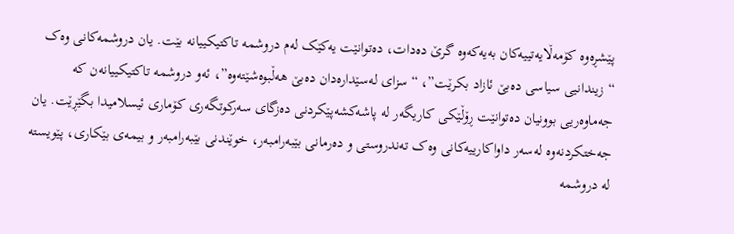پێشڕەوە کۆمەڵایەتییەکان بەیەکەوە گرێ دەدات، دەتوانێت یەکێک لەم دروشمە تاکتیکییانە بێت. یان دروشمەکانی وەک “زیندانیی سیاسی دەبێ ئازاد بکرێت”، “سزای لەسێدارەدان دەبێ هەڵبوەشێتەوە”، ئەو دروشمە تاکتیکییانەن کە جەماوەریی بوونیان دەتوانێت ڕۆڵێکی کاریگەر لە پاشەکشەپێکردنی دەزگای سەرکوتگەری کۆماری ئیسلامیدا بگێڕێت. یان جەختکردنەوە لەسەر داواکارییەکانی وەک تەندروستی و دەرمانی بێبەرامبەر، خوێندنی بێبەرامبەر و بیمەی بێکاری، پێویستە لە دروشمە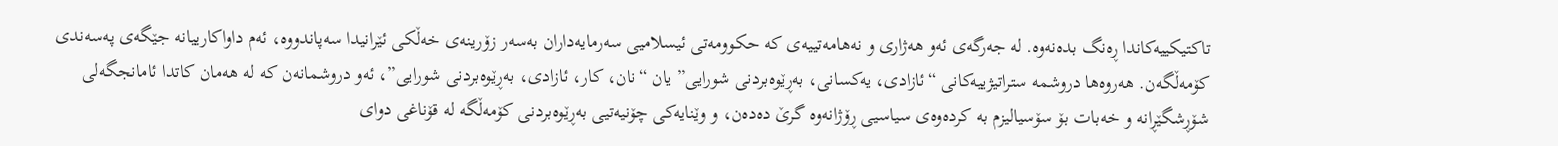تاکتیکییەکاندا ڕەنگ بدەنەوە. لە جەرگەی ئەو هەژاری و نەهامەتییەی کە حکوومەتی ئیسلامیی سەرمایەداران بەسەر زۆرینەی خەڵکی ئێرانیدا سەپاندووە، ئەم داواکارییانە جێگەی پەسەندی کۆمەڵگەن. هەروەها دروشمە ستراتیژییەکانی “ئازادی، یەکسانی، بەڕێوەبردنی شورایی” یان “نان، کار، ئازادی، بەڕێوەبردنی شورایی”، ئەو دروشمانەن کە لە هەمان کاتدا ئامانجگەلی شۆڕشگێڕانە و خەبات بۆ سۆسیالیزم بە کردەوەی سیاسیی ڕۆژانەوە گرێ دەدەن، و وێنایەکی چۆنیەتیی بەڕێوەبردنی کۆمەڵگە لە قۆناغی دوای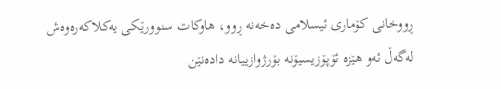ڕووخانی کۆماری ئیسلامی دەخەنە ڕوو، هاوکات سنوورێکی یەکلاکەرەوەش لەگەڵ ئەو هێزە ئۆپۆزیسیۆنە بۆرژوازییانە دادەنێن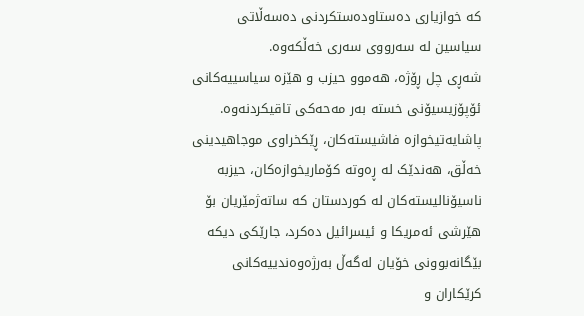کە خوازیاری دەستاودەستکردنی دەسەڵاتی سیاسین لە سەرووی سەری خەڵکەوە.
شەڕی چل ڕۆژە، هەموو حیزب و هێزە سیاسییەکانی ئۆپۆزیسیۆنی خستە بەر مەحەکی تاقیکردنەوە. پاشایەتیخوازە فاشیستەکان، ڕێکخراوی موجاهیدینی خەڵق، هەندێک لە ڕەوتە کۆماریخوازەکان، حیزبە ناسیۆنالیستەکان لە کوردستان کە ساتەژمێریان بۆ هێرشی ئەمریکا و ئیسرائیل دەکرد، جارێکی دیکە بێگانەبوونی خۆیان لەگەڵ بەرژەوەندییەکانی کرێکاران و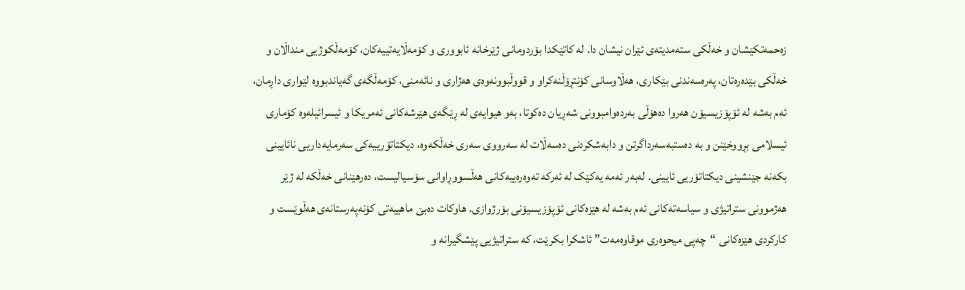زەحمەتکێشان و خەڵکی ستەمدیتەی ئێران نیشان دا. لە کاتێکدا بۆردومانی ژێرخانە ئابووری و کۆمەڵایەتییەکان، کۆمەڵکوژیی منداڵان و خەڵکی بێدەرەتان، پەرەسەندنی بێکاری، هەڵاوسانی کۆنتڕۆڵنەکراو و قووڵبوونەوەی هەژاری و نائەمنی، کۆمەڵگەی گەیاندبووە لێواری داڕمان، ئەم بەشە لە ئۆپۆزیسیۆن هەروا دەهۆڵی بەردەوامبوونی شەڕیان دەکوتا، بەو هیوایەی لە ڕێگەی هێرشەکانی ئەمریکا و ئیسرائیلەوە کۆماری ئیسلامی بڕووخێنن و بە دەستبەسەرداگرتن و دابەشکردنی دەسەڵات لە سەرووی سەری خەڵکەوە، دیکتاتۆرییەکی سەرمایەداریی نائایینی بکەنە جێنشینی دیکتاتۆریی ئایینی. لەبەر ئەمە یەکێک لە ئەرکە تەوەرەییەکانی هەڵسووڕاوانی سۆسیالیست، دەرهێنانی خەڵکە لە ژێر هەژموونی ستراتیژی و سیاسەتەکانی ئەم بەشە لە هێزەکانی ئۆپۆزیسیۆنی بۆرژوازی. هاوکات دەبێ ماهییەتی کۆنەپەرستانەی هەڵوێست و کارکردی هێزەکانی “چەپی میحوەری موقاوەمەت” ئاشکرا بکرێت، کە ستراتیژیی پێشگیرانە و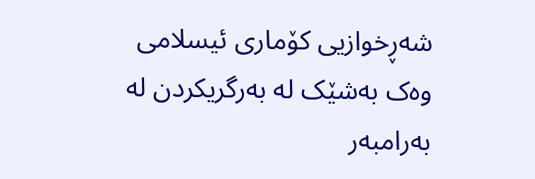شەڕخوازیی کۆماری ئیسلامی وەک بەشێک لە بەرگریکردن لە بەرامبەر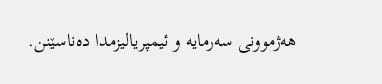هەژموونی سەرمایە و ئیمپریالیزمدا دەناسێنن.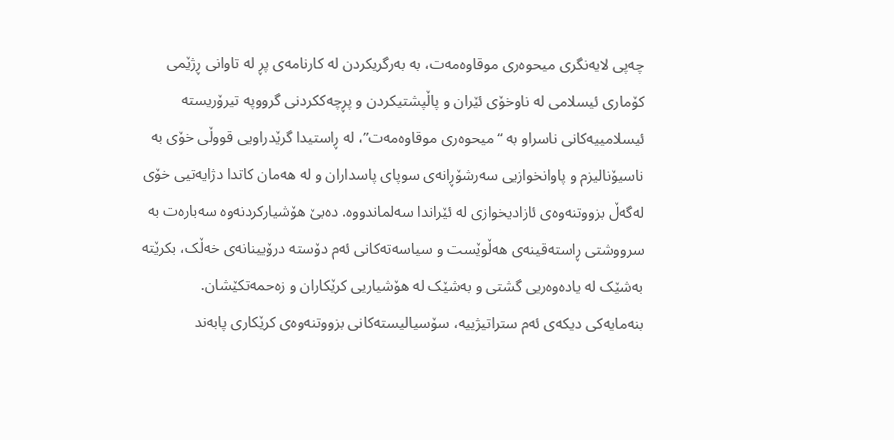چەپی لایەنگری میحوەری موقاوەمەت، بە بەرگریکردن لە کارنامەی پڕ لە تاوانی ڕژێمی کۆماری ئیسلامی لە ناوخۆی ئێران و پاڵپشتیکردن و پڕچەککردنی گرووپە تیرۆریستە ئیسلامییەکانی ناسراو بە “میحوەری موقاوەمەت”، لە ڕاستیدا گرێدراویی قووڵی خۆی بە ناسیۆنالیزم و پاوانخوازیی سەرشۆڕانەی سوپای پاسداران و لە هەمان کاتدا دژایەتیی خۆی لەگەڵ بزووتنەوەی ئازادیخوازی لە ئێراندا سەلماندووە. دەبێ هۆشیارکردنەوە سەبارەت بە سرووشتی ڕاستەقینەی هەڵوێست و سیاسەتەکانی ئەم دۆستە درۆیینانەی خەڵک، بکرێتە بەشێک لە یادەوەریی گشتی و بەشێک لە هۆشیاریی کرێکاران و زەحمەتکێشان.
بنەمایەکی دیکەی ئەم ستراتیژییە، سۆسیالیستەکانی بزووتنەوەی کرێکاری پابەند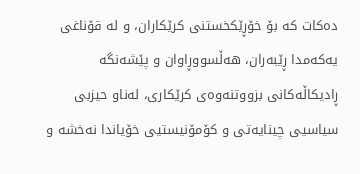دەکات کە بۆ خۆڕێکخستنی کرێکاران، و لە قۆناغی یەکەمدا ڕێبەران، هەڵسووڕاوان و پێشەنگە ڕادیکاڵەکانی بزووتنەوەی کرێکاری، لەناو حیزبی سیاسیی چینایەتی و کۆمۆنیستیی خۆیاندا نەخشە و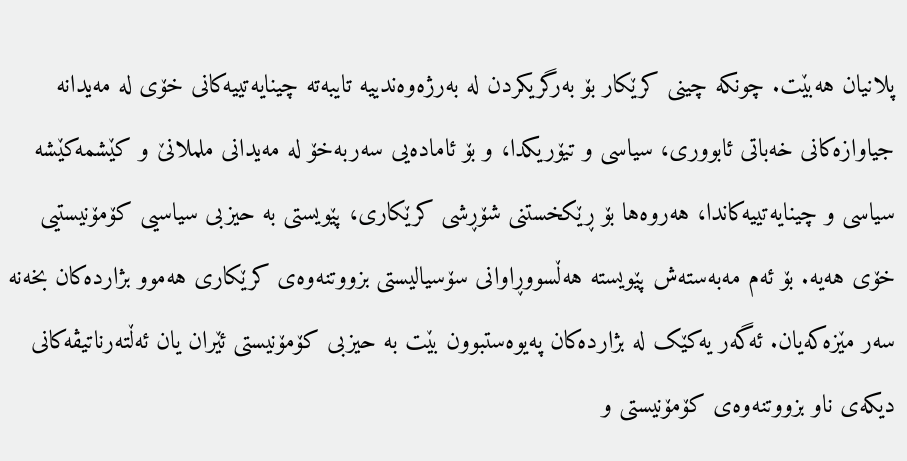پلانیان هەبێت. چونکە چینی کرێکار بۆ بەرگریکردن لە بەرژەوەندییە تایبەتە چینایەتییەکانی خۆی لە مەیدانە جیاوازەکانی خەباتی ئابووری، سیاسی و تیۆریکدا، و بۆ ئامادەیی سەربەخۆ لە مەیدانی ململانێ و کێشمەکێشە سیاسی و چینایەتییەکاندا، هەروەها بۆ ڕێکخستنی شۆڕشی کرێکاری، پێویستی بە حیزبی سیاسیی کۆمۆنیستیی خۆی هەیە. بۆ ئەم مەبەستەش پێویستە هەڵسووڕاوانی سۆسیالیستی بزووتنەوەی کرێکاری هەموو بژاردەکان بخەنە سەر مێزەکەیان. ئەگەر یەکێک لە بژاردەکان پەیوەستبوون بێت بە حیزبی کۆمۆنیستی ئێران یان ئەڵتەرناتیڤەکانی دیکەی ناو بزووتنەوەی کۆمۆنیستی و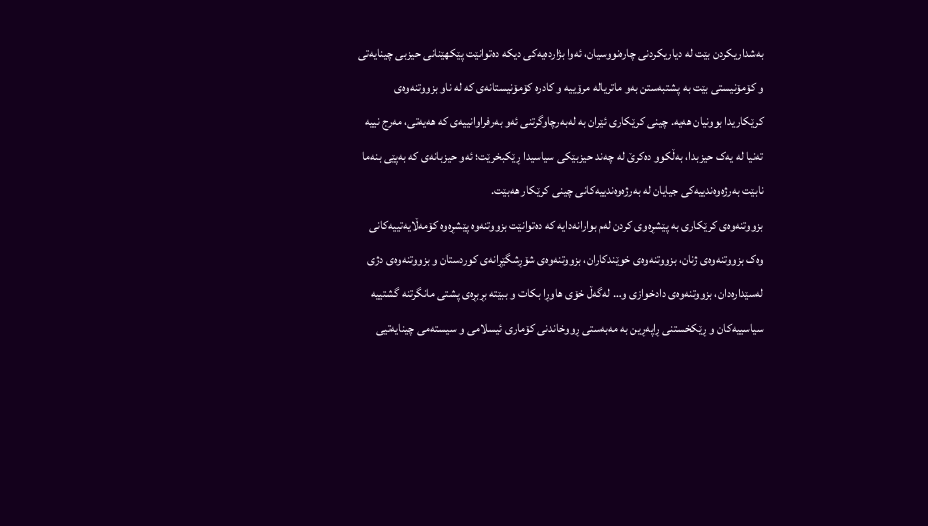بەشداریکردن بێت لە دیاریکردنی چارەنووسیان، ئەوا بژاردەیەکی دیکە دەتوانێت پێکهێنانی حیزبی چینایەتی و کۆمۆنیستی بێت بە پشتبەستن بەو ماتریالە مرۆییە و کادرە کۆمۆنیستانەی کە لە ناو بزووتنەوەی کرێکاریدا بوونیان هەیە. چینی کرێکاری ئێران بە لەبەرچاوگرتنی ئەو بەرفراوانییەی کە هەیەتی، مەرج نییە تەنیا لە یەک حیزبدا، بەڵکوو دەکرێ لە چەند حیزبێکی سیاسیدا ڕێکبخرێت؛ ئەو حیزبانەی کە بەپێی بنەما نابێت بەرژەوەندییەکی جیایان لە بەرژەوەندییەکانی چینی کرێکار هەبێت.
بزووتنەوەی کرێکاری بە پێشڕەوی کردن لەم بوارانەدایە کە دەتوانێت بزووتنەوە پێشڕەوە کۆمەڵایەتییەکانی وەک بزووتنەوەی ژنان، بزووتنەوەی خوێندکاران، بزووتنەوەی شۆڕشگێڕانەی کوردستان و بزووتنەوەی دژی لەسێدارەدان، بزووتنەوەی دادخوازی و… لەگەڵ خۆی هاوڕا بکات و ببێتە بڕبڕەی پشتی مانگرتنە گشتییە سیاسییەکان و ڕێکخستنی ڕاپەڕین بە مەبەستی ڕووخاندنی کۆماری ئیسلامی و سیستەمی چینایەتیی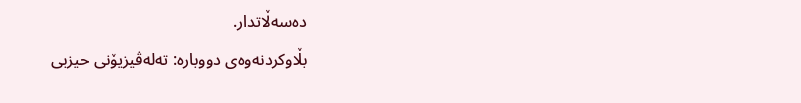دەسەڵاتدار.
بڵاوکردنەوەی دووبارە: تەلەڤیزیۆنی حیزبی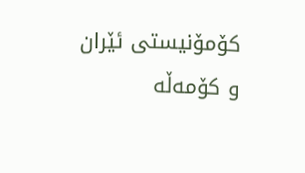کۆمۆنیستی ئێران و کۆمەڵە